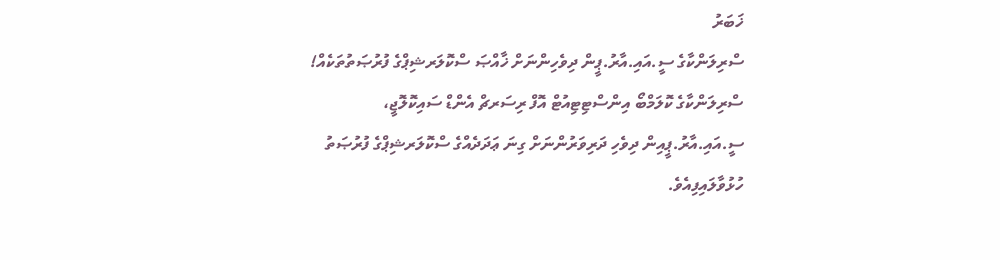ޚަބަރު
ސްރިލަންކާގެ ސީ.އައި.އާރު.ޕީން ދިވެހިންނަށް ޚާއްޞަ ސްކޮލަރޝިޕްގެ ފުރުޞަތުތަކެއް!
ސްރިލަންކާގެ ކޮލަމްބޯ އިންސްޓިޓިއުޓް އޮފް ރިސަރޗް އެންޑް ސައިކޮލޮޖީ، ސީ.އައި.އާރު.ޕީއިން ދިވެހި ދަރިވަރުންނަށް ގިނަ ޢަދަދެއްގެ ސްކޮލަރޝިޕްގެ ފުރުޞަތު ހުޅުވާލައިފިއެވެ.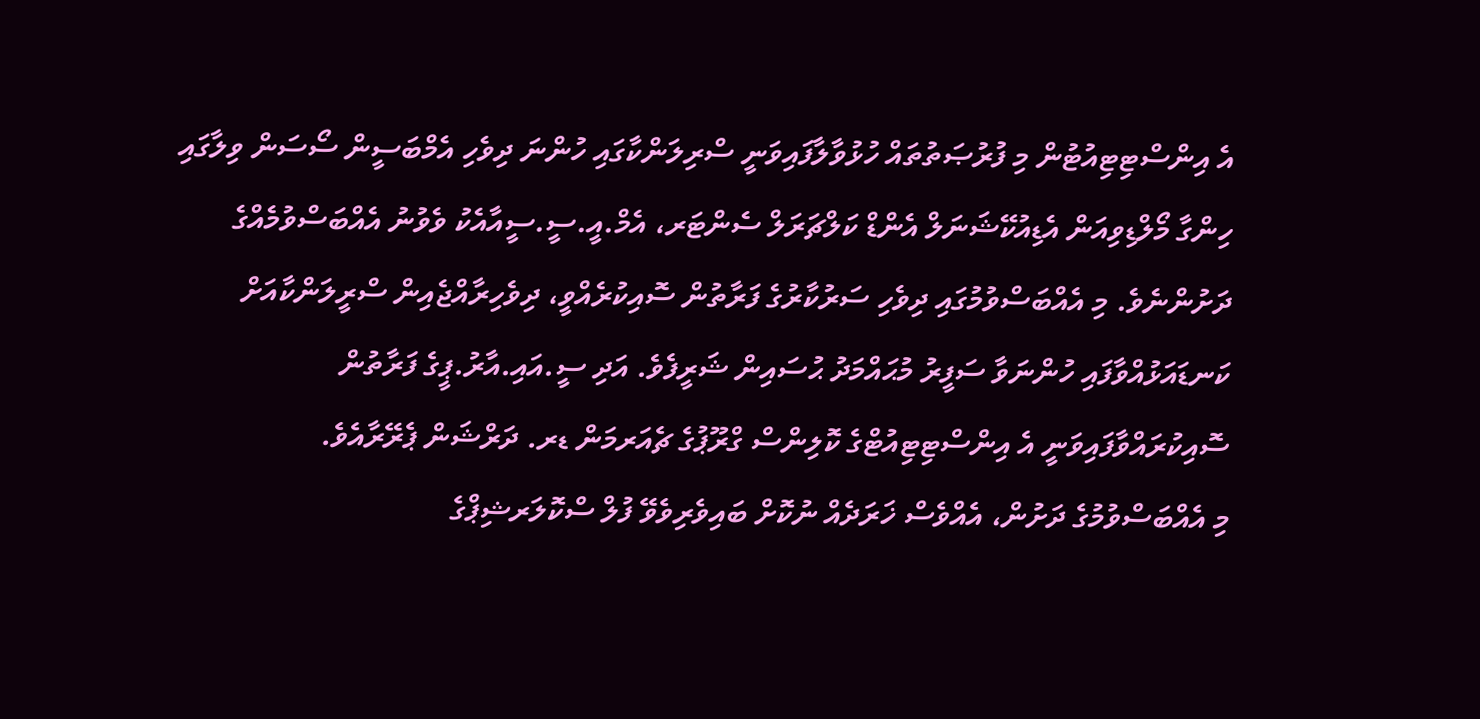އެ އިންސްޓިޓިއުޓުން މި ފުރުޞަތުތައް ހުޅުވާލާފައިވަނީ ސްރިލަންކާގައި ހުންނަ ދިވެހި އެމްބަސީން ސޯސަން ވިލާގައި ހިންގާ މޯލްޑިވިއަން އެޑިއުކޭޝަނަލް އެންޑް ކަލްޗަރަލް ސެންޓަރ، އެމް.އީ.ސީ.ސީއާއެކު ވެވުނު އެއްބަސްވުމެއްގެ ދަށުންނެވެ. މި އެއްބަސްވުމުގައި ދިވެހި ސަރުކާރުގެ ފަރާތުން ސޮއިކުރެއްވީ، ދިވެހިރާއްޖެއިން ސްރީލަންކާއަށް ކަނޑައަޅުއްވާފައި ހުންނަވާ ސަފީރު މުޙައްމަދު ޙުސައިން ޝަރީފެވެ. އަދި ސީ.އައި.އާރު.ޕީގެ ފަރާތުން ސޮއިކުރައްވާފައިވަނީ އެ އިންސްޓިޓިއުޓްގެ ކޮލިންސް ގްރޫޕުގެ ޗެއަރމަން ޑރ. ދަރްޝަން ޕެރޭރާއެވެ.
މި އެއްބަސްވުމުގެ ދަށުން، އެއްވެސް ޚަރަދެއް ނުކޮށް ބައިވެރިވެވޭ ފުލް ސްކޮލަރޝިޕްގެ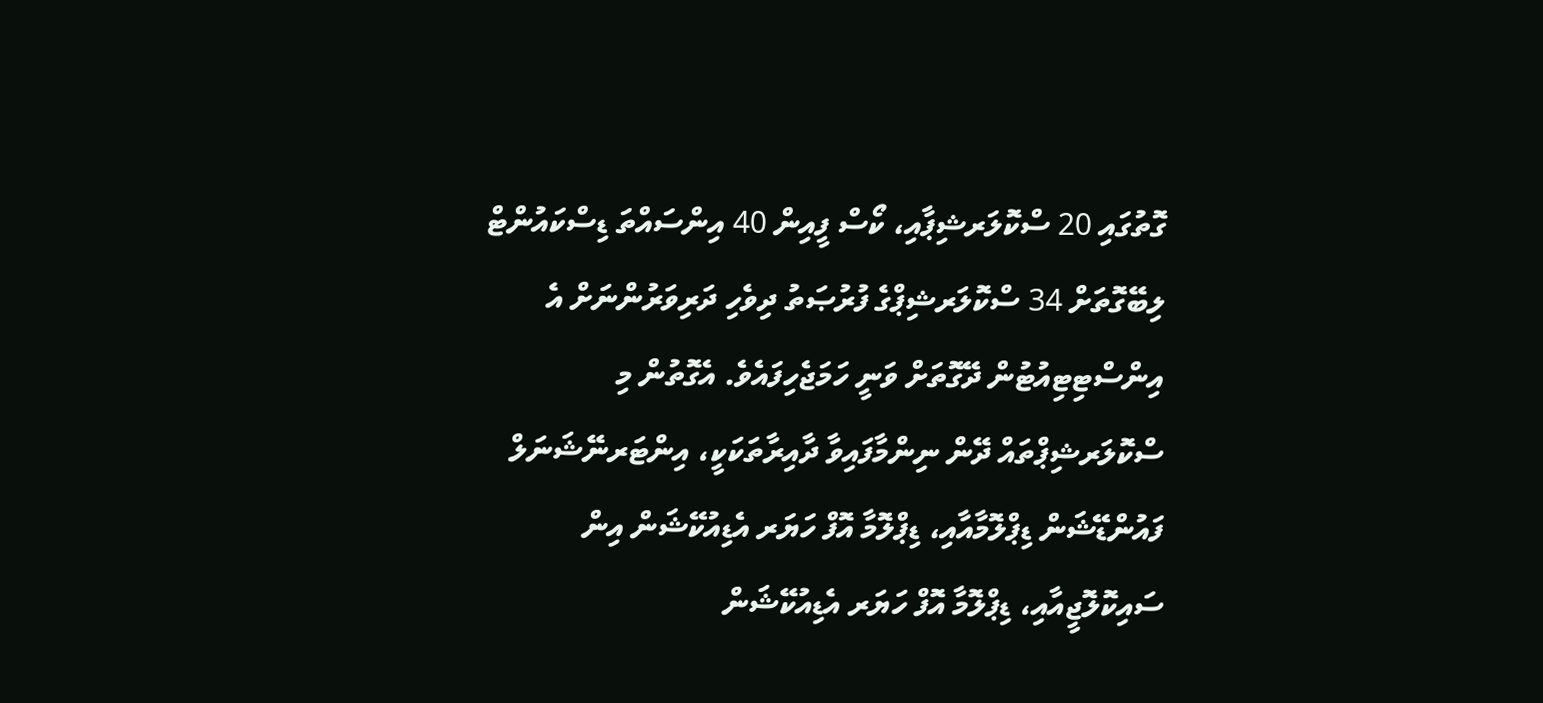ގޮތުގައި 20 ސްކޮލަރޝިޕާއި، ކޯސް ފީއިން 40 އިންސައްތަ ޑިސްކައުންޓް ލިބޭގޮތަށް 34 ސްކޮލަރޝިޕްގެ ފުރުޞަތު ދިވެހި ދަރިވަރުންނަށް އެ އިންސްޓިޓިއުޓުން ދޭގޮތަށް ވަނީ ހަމަޖެހިފައެވެ. އެގޮތުން މި ސްކޮލަރޝިޕްތައް ދޭން ނިންމާފައިވާ ދާއިރާތަކަކީ، އިންޓަރނޭޝަނަލް ފައުންޑޭޝަން ޑިޕްލޮމާއާއި، ޑިޕްލޮމާ އޮފް ހަޔަރ އެޑިއުކޭޝަން އިން ސައިކޮލޮޖީއާއި، ޑިޕްލޮމާ އޮފް ހަޔަރ އެޑިއުކޭޝަން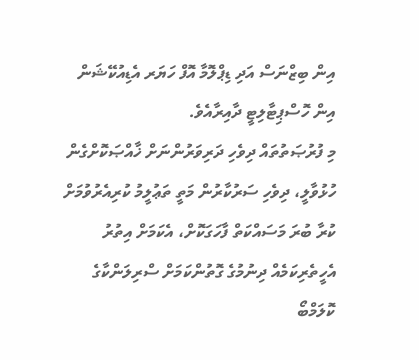އިން ބިޒްނަސް އަދި ޑިޕްލޮމާ އޮފް ހަޔަރ އެޑިއުކޭޝަން އިން ހޮސްޕިޓާލިޓީ ދާއިރާއެވެ.
މި ފުރުޞަތުތައް ދިވެހި ދަރިވަރުންނަށް ޚާއްޞަކޮށްގެން ހުޅުވާލީ، ދިވެހި ސަރުކާރުން މަތީ ތަޢުލީމު ކުރިއެރުވުމަށް ކުރާ ބުރަ މަސައްކަތް ފާހަގަކޮށް، އެކަމަށް އިތުރު އެހީތެރިކަމެއް ދިނުމުގެ ގޮތުންކަމަށް ސްރިލަންކާގެ ކޮލަމްބޯ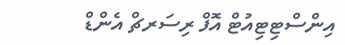އިންސްޓިޓިއުޓް އޮފް ރިސަރޗް އެންޑް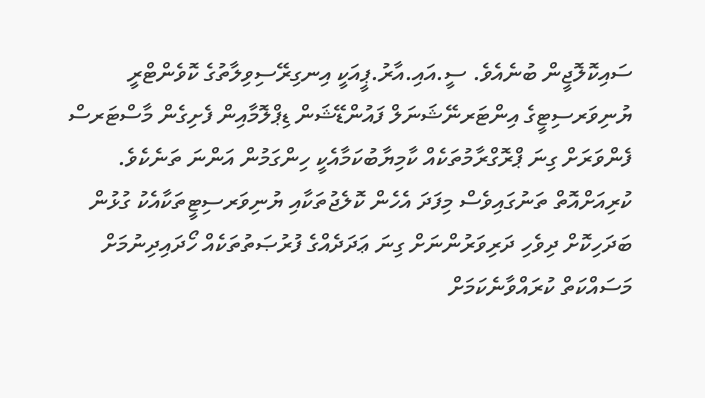ސައިކޮލޮޖީން ބުނެއެވެ. ސީ.އައި.އާރު.ޕީއަކީ އިނގިރޭސިވިލާތުގެ ކޮވެންޓްރީ ޔުނިވަރސިޓީގެ އިންޓަރނޭޝަނަލް ފައުންޑޭޝަން ޑިޕްލޮމާއިން ފެށިގެން މާސްޓަރސް ފެންވަރަށް ގިނަ ޕްރޮގްރާމުތަކެއް ކާމިޔާބުކަމާއެކީ ހިންގަމުން އަންނަ ތަނެކެވެ.
ކުރިއަށްއޮތް ތަނުގައިވެސް މިފަދަ އެހެން ކޮލެޖުތަކާއި ޔުނިވަރސިޓީތަކާއެކު ގުޅުން ބަދަހިކޮށް ދިވެހި ދަރިވަރުންނަށް ގިނަ ޢަދަދެއްގެ ފުރުޞަތުތަކެއް ހޯދައިދިނުމަށް މަސައްކަތް ކުރައްވާނެކަމަށް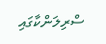ސްރިލަންކާގައި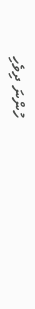ހުންނަ ދިވެހި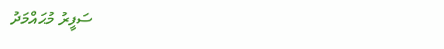ސަފީރު މުޙައްމަދު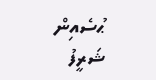ޙުސެއިން ޝަރީފު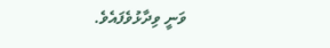ވަނީ ވިދާޅުވެފައެވެ.